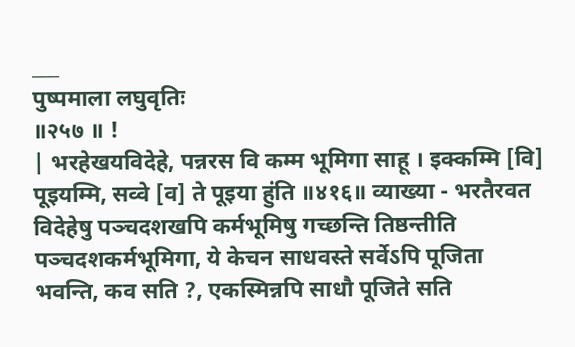___
पुष्पमाला लघुवृतिः
॥२५७ ॥ !
| भरहेखयविदेहे, पन्नरस वि कम्म भूमिगा साहू । इक्कम्मि [वि] पूइयम्मि, सव्वे [व] ते पूइया हुंति ॥४१६॥ व्याख्या - भरतैरवत विदेहेषु पञ्चदशखपि कर्मभूमिषु गच्छन्ति तिष्ठन्तीति पञ्चदशकर्मभूमिगा, ये केचन साधवस्ते सर्वेऽपि पूजिता भवन्ति, कव सति ?, एकस्मिन्नपि साधौ पूजिते सति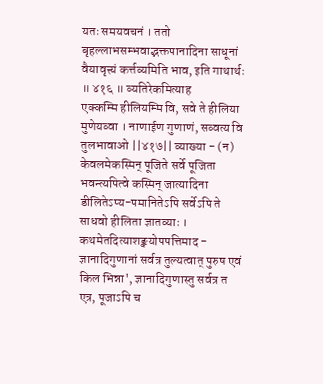यतः समयवचनं । ततो बृहल्लाभसम्भवाद्भक्तपानादिना साधूनां वैयावृत्त्यं कर्त्तव्यमिति भाव, इति गाथार्थः ॥ ४१६ ॥ व्यतिरेकमित्याह
एक्कम्मि हीलियम्मि वि, सवे ते हीलिया मुणेयव्वा । नाणाईण गुणाणं, सव्वत्य वि तुलभावाओ ||४१७|| व्याख्या - (न) केवलमेकस्मिन् पूजिते सर्वे पूजिता भवन्त्यपित्वे कस्मिन् जात्यादिना डीलितेऽप्य-पमानितेऽपि सर्वेऽपि ते साधवो हीलिता ज्ञातव्याः । कथमेतदित्याशङ्क्योपपत्तिमाद - ज्ञानादिगुणानां सर्वत्र तुल्यत्वात् पुरुष एवं किल भिन्ना', ज्ञानादिगुणास्तु सर्वत्र त एत्र, पूजाऽपि च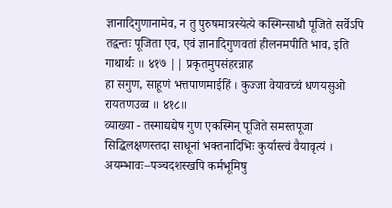ज्ञानादिगुणानामेव, न तु पुरुषमात्रस्येत्ये कस्मिन्साधौ पूजिते सर्वेऽपि तद्वन्तः पूजिता एव, एवं ज्ञानादिगुणवतां हीलनमपीति भाव, इति गाथार्थः ॥ ४१७ || प्रकृतमुपसंहरन्नाह
हा सगुण, साहूणं भत्तपाणमाईहिं । कुज्जा वेयावच्चं धणयसुओ रायतणउव्व ॥ ४१८॥
व्याख्या - तस्माद्यद्येष गुण एकस्मिन् पूजिते समस्तपूजा सिद्धिलक्षणस्तदा साधूनां भक्तनादिभिः कुर्यास्त्वं वैयावृत्यं । अयम्भावः–पञ्चदशस्खपि कर्मभूमिषु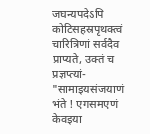जघन्यपदेऽपि कोटिसहस्रपृथक्त्वं चारित्रिणां सर्वदैव प्राप्यते, उक्तं च प्रज्ञप्त्यां- "सामाइयसंजयाणं भंते ! एगसमएणं केवइया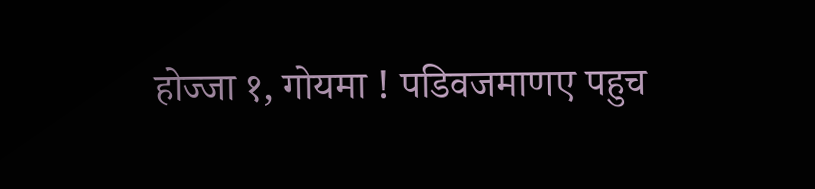होज्जा १, गोयमा ! पडिवजमाणए पहुच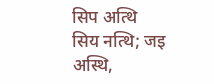सिप अत्थि सिय नत्थि; जइ अस्थि,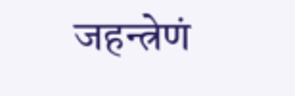जहन्त्रेणं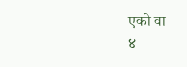एको वा
४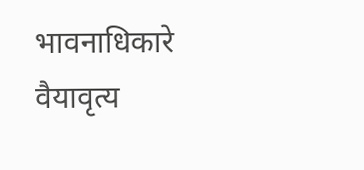भावनाधिकारे वैयावृत्य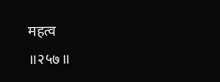महत्व
॥२५७॥